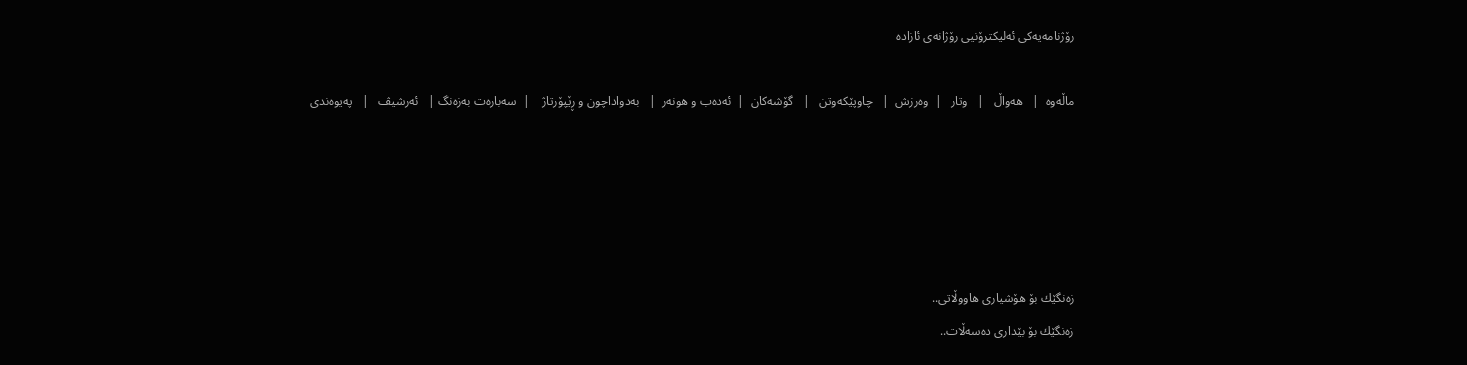رۆژنامه‌یه‌كى ئه‌لیكترۆنیى رۆژانه‌ى ئازاده

ماڵه‌وه  |   هه‌واڵ   |   وتار   |  وه‌رزش  |   چاوپێكه‌وتن   |   گۆشه‌كان  |  ئه‌ده‌ب و هو‌نه‌ر  |   به‌دواداچون و ڕێپۆرتاژ    |  سه‌باره‌ت به‌زەنگ |   ئه‌رشیڤ   |   په‌یوه‌ندى





زه‌نگێك بۆ هۆشیارى هاووڵاتى..
زه‌نگێك بۆ بێدارى ده‌سه‌ڵات..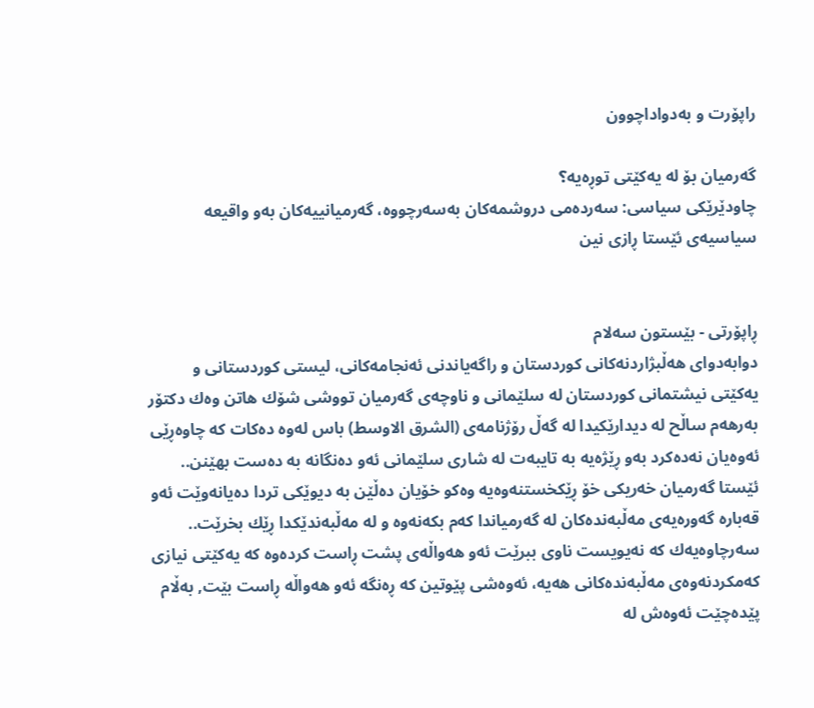راپۆرت و به‌دواداچوون

گه‌رمیان بۆ له‌ یه‌كێتى توڕه‌یه‌؟
چاودێرێكى سیاسى: سه‌رده‌مى دروشمه‌كان به‌سه‌رچووه،‌ گه‌رمیانییه‌كان به‌و واقیعه‌ سیاسیه‌ی ئێستا ڕازى نین‌


ڕاپۆرتى - بێستون سه‌لام
دوابه‌دواى هه‌ڵبژاردنه‌كانى كوردستان و راگه‌یاندنى ئه‌نجامه‌كانى، لیستى كوردستانى و یه‌كێتى نیشتمانى كوردستان له‌ سلێمانى و ناوچه‌ى گه‌رمیان تووشی شۆك هاتن وه‌ك دكتۆر به‌رهه‌م ساڵح له‌ دیدارێكیدا له‌ گه‌ڵ رۆژنامه‌ى (الشرق الاوسط) باس له‌وه‌ ده‌كات كه‌ چاوه‌ڕێی ئه‌وه‌یان نه‌ده‌كرد به‌و ڕێژه‌یه‌ به‌ تایبه‌ت له‌ شارى سلێمانى ئه‌و ده‌نگانه‌ به‌ ده‌ست بهێنن.. ئێستا گه‌رمیان خه‌ریكى خۆ ڕێكخستنه‌وه‌یه‌ وه‌كو خۆیان ده‌ڵێن به‌ دیوێكى تردا ده‌یانه‌وێت ئه‌و قه‌باره‌ گه‌وره‌یه‌ى مه‌ڵبه‌نده‌كان له‌ گه‌رمیاندا كه‌م بكه‌نه‌وه‌ و له‌ مه‌ڵبه‌ندێكدا ڕێك بخرێت..
سه‌رچاوه‌یه‌ك كه‌ نه‌یویست ناوى ببرێت ئه‌و هه‌واڵه‌ى پشت ڕاست كرده‌وه‌ كه‌ یه‌كێتى نیازى كه‌مكردنه‌وه‌ى مه‌ڵبه‌نده‌كانى هه‌یه‌،‌ ئه‌وه‌شى پێوتین كه ڕه‌نگه‌ ئه‌و هه‌واڵه‌ ڕاست بێت, به‌ڵام پێده‌چێت ئه‌وه‌ش له‌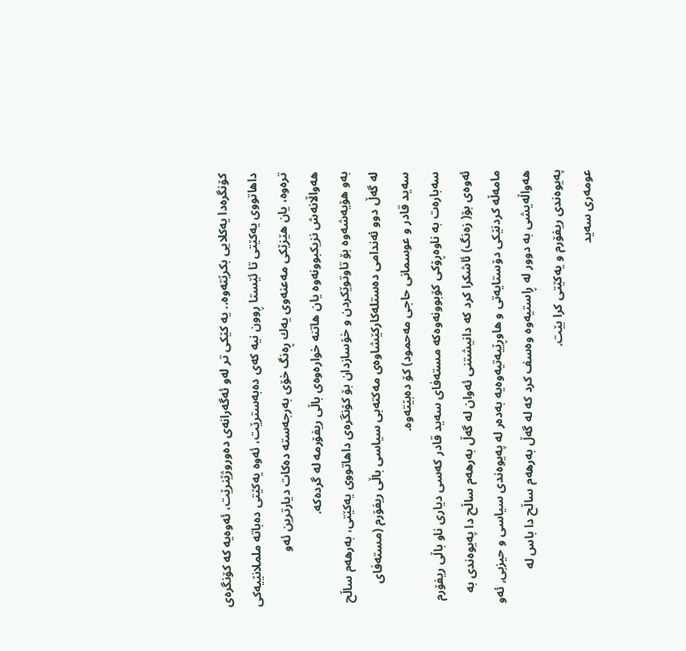كۆنگره‌دا یه‌كلایی بكرێته‌وه.. یه‌ كێكى تر له‌و ئه‌گه‌رانه‌ى ده‌وروژێنرێت، ئه‌وه‌یه‌ كه‌ كۆنگره‌ى داهاتووى یه‌كێتى تا ئێستا ڕوون نیه‌ كه‌ى ده‌به‌سترێت، ئه‌وه‌ یه‌كێتى ده‌باته‌ ململانێیه‌كى تره‌وه،‌ یان هێزێكى مه‌عنه‌وى یه‌ك ڕه‌نگ خۆی به‌رجه‌سته‌ ده‌كات دیارترین ئه‌و هه‌واڵانه‌ش نزیكبوونه‌وه‌ یان هاتنه‌ خواره‌وه‌ى باڵی ریفۆرمه‌ له‌ گرده‌كه‌.
به‌و هۆیه‌شه‌وه‌ بۆ تاوتوێكردن و خۆسازدان بۆ كۆنگره‌ى داهاتووى یه‌كێتى، به‌رهه‌م ساڵح له‌ گه‌ڵ دوو ئه‌ندامى ده‌ستله‌كاركێشاوه‌ى مه‌كته‌بى سیاسى باڵی ریفۆرم (مسته‌فاى سه‌ید قادر و عوسمانى حاجى مه‌حمود) كۆ ده‌بێته‌وه‌.
سه‌باره‌ت به‌ ناوه‌ڕۆكى كۆبوونه‌وه‌كه‌ مسته‌فاى سه‌ید قادر كه‌سی دیارى ناو باڵی ریفۆرم ئه‌وه‌ى بۆ( زه‌نگ) ئاشكرا كرد كه‌ دانیشتنى ئه‌وان له‌ گه‌ڵ به‌رهه‌م ساڵح دا په‌یوه‌ندى به‌ مامه‌ڵه‌ كردنێكى دۆستایه‌تى و هاوڕێیه‌تیه‌وه‌یه‌ به‌ده‌ر له‌ په‌یوه‌ندى سیاسی و حیزبی, ئه‌و هه‌واڵه‌یشی به‌ دوور له‌ ڕاستیه‌وه‌ وه‌سف كرد كه‌ له‌ گه‌ڵ به‌رهه‌م ساڵح دا باس له‌ په‌یوه‌ندى ریفۆرم و یه‌كێتى كرا بێت.
عومه‌رى سه‌ید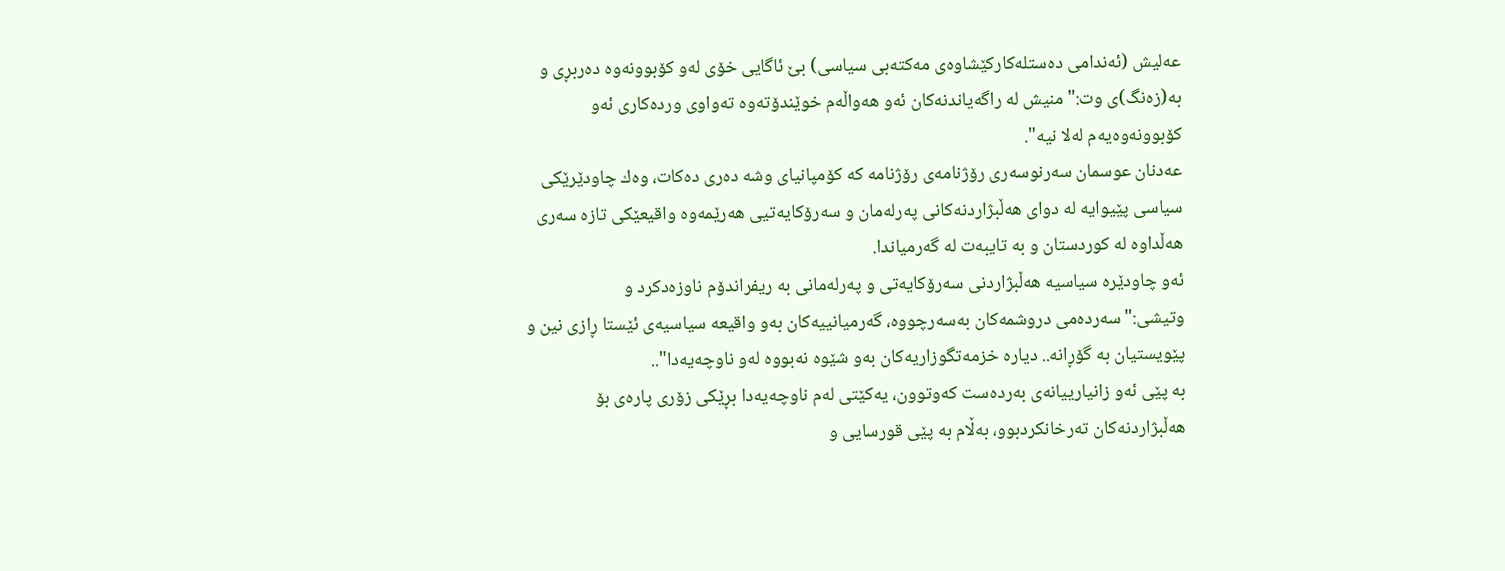عه‌لیش (ئه‌ندامى ده‌ستله‌كاركێشاوه‌ى مه‌كته‌بى سیاسى) بێ ئاگایی خۆی له‌و كۆبوونه‌وه‌ ده‌ربڕی و به‌(زه‌نگ)ى وت:"منیش له‌ راگه‌یاندنه‌كان ئه‌و هه‌واڵه‌م خوێندۆته‌وه‌ ته‌واوى ورده‌كارى ئه‌و كۆبوونه‌وه‌یه‌م له‌لا نیه‌".
عه‌دنان عوسمان سه‌رنوسه‌رى رۆژنامه‌ى رۆژنامه‌ كه‌ كۆمپانیاى وشه‌ ده‌رى ده‌كات، وه‌ك چاودێرێكى سیاسى پێیوایه‌ له‌ دواى هه‌ڵبژاردنه‌كانى په‌رله‌مان و سه‌رۆكایه‌تیى هه‌رێمه‌وه‌ واقیعێكى تازه‌ سه‌رى هه‌ڵداوه‌ له‌ كوردستان و به‌ تایبه‌ت له‌ گه‌رمیاندا.
ئه‌و چاودێره‌ سیاسیه‌ هه‌ڵبژاردنى سه‌رۆكایه‌تى و په‌رله‌مانى به‌ ریفراندۆم ناوزه‌دكرد و وتیشی:"سه‌رده‌مى دروشمه‌كان به‌سه‌رچووه‌، گه‌رمیانییه‌كان به‌و واقیعه‌ سیاسیه‌ی ئێستا ڕازى نین و پێویستیان به‌ گۆڕانه‌.. دیاره‌ خزمه‌تگوزاریه‌كان به‌و شێوه‌ نه‌بووه‌ له‌و ناوچه‌یه‌دا"..
به‌ پێى ئه‌و زانیارییانه‌ى به‌رده‌ست كه‌وتوون، یه‌كێتى له‌م ناوچه‌یه‌دا بڕێكى زۆرى پاره‌ى بۆ هه‌ڵبژاردنه‌كان ته‌رخانكردبوو، به‌ڵام به‌ پێى قورسایى و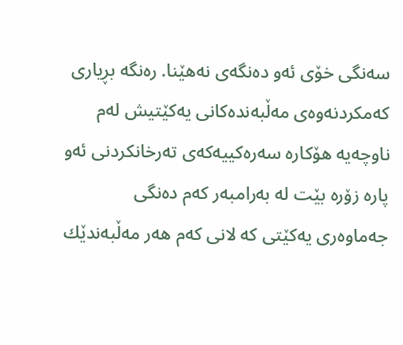سه‌نگى خۆى ئه‌و ده‌نگه‌ى نه‌هێنا. ره‌نگه‌ بڕیارى كه‌مكردنه‌وه‌ى مه‌ڵبه‌نده‌كانى یه‌كێتیش له‌م ناوچه‌یه‌ هۆكاره‌ سه‌ره‌كییه‌كه‌ى ته‌رخانكردنى ئه‌و پاره‌ زۆره‌ بێت له‌ به‌رامبه‌ر كه‌م ده‌نگى جه‌ماوه‌رى یه‌كێتى كه‌ لانى كه‌م هه‌ر مه‌ڵبه‌ندێك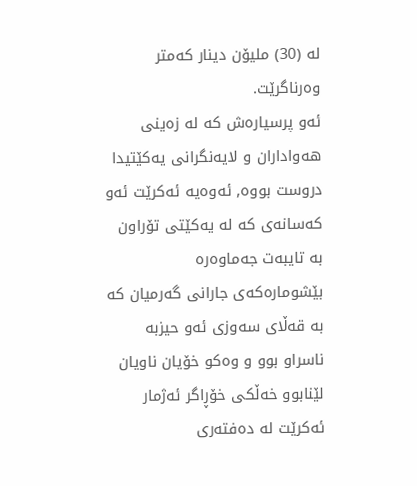له‌ (30) ملیۆن دینار كه‌متر وه‌رناگرێت.
ئه‌و پرسیاره‌ش كه‌ له‌ زه‌ینى هه‌واداران و لایه‌نگرانى یه‌كێتیدا دروست بووه‌, ئه‌وه‌یه‌ ئه‌كرێت ئه‌و كه‌سانه‌ى كه‌ له‌ یه‌كێتى تۆراون به‌ تایبه‌ت جه‌ماوه‌ره‌ بێشوماره‌كه‌ى جارانى گه‌رمیان كه‌ به‌ قه‌ڵاى سه‌وزى ئه‌و حیزبه‌ ناسراو بوو و وه‌كو خۆیان ناویان لێنابوو خه‌ڵكى خۆڕاگر ئه‌ژمار ئه‌كرێت له‌ ده‌فته‌رى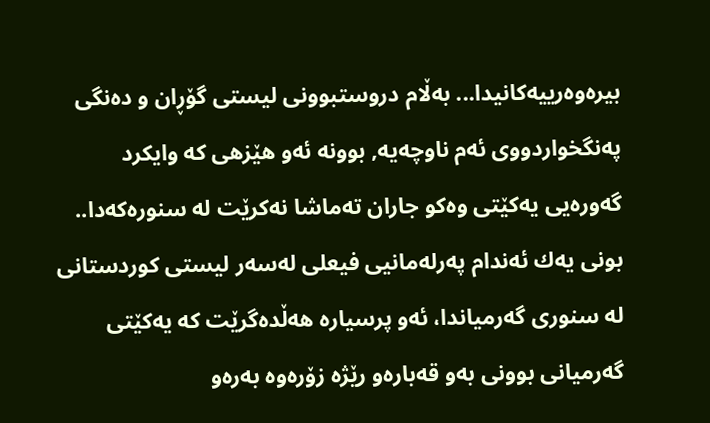بیره‌وه‌رییه‌كانیدا... به‌ڵام دروستبوونى لیستى گۆڕان و ده‌نگى په‌نگخواردووى ئه‌م ناوچه‌یه‌, بوونه‌ ئه‌و هێزهى كه‌‌ وایكرد گه‌وره‌یى یه‌كێتى وه‌كو جاران ته‌ماشا نه‌كرێت له‌ سنوره‌كه‌دا..
بونى یه‌ك ئه‌ندام په‌رله‌مانیى فیعلى له‌سه‌ر لیستى كوردستانى له‌ سنورى گه‌رمیاندا، ئه‌و پرسیاره‌ هه‌ڵده‌گرێت كه‌ یه‌كێتى گه‌رمیانى بوونى به‌و قه‌باره‌و رێژه‌ زۆره‌وه‌ به‌ره‌و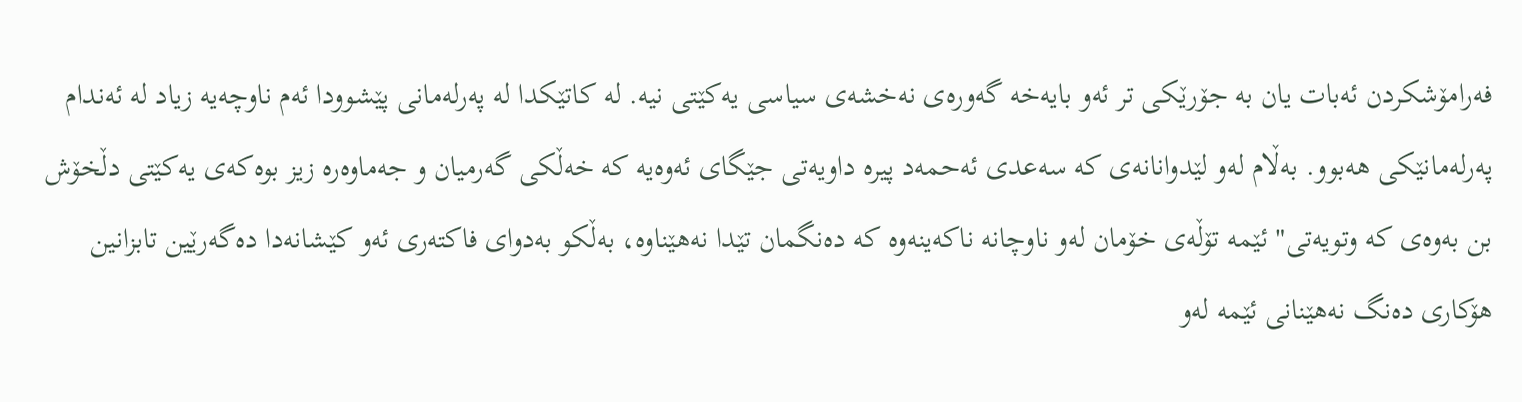فه‌رامۆشكردن ئه‌بات یان به‌ جۆرێكى تر ئه‌و بایه‌خه‌ گه‌وره‌ى نه‌خشه‌ى سیاسى یه‌كێتى نیه‌. له‌ كاتێكدا له‌ په‌رله‌مانى پێشوودا ئه‌م ناوچه‌یه‌ زیاد له‌ ئه‌ندام په‌رله‌مانێكى هه‌بوو. به‌ڵام له‌و لێدوانانه‌ی كه‌ سه‌عدی ئه‌حمه‌د پیره‌ داویه‌تی جێگای ئه‌وه‌یه‌ كه‌ خه‌ڵكی گه‌رمیان و جه‌ماوه‌ره‌ زیز بوه‌كه‌ی یه‌كێتی دڵخۆش بن به‌وه‌ی كه‌ وتویه‌تی" ئێمه‌ تۆڵه‌ی خۆمان له‌و ناوچانه‌ ناكه‌ینه‌وه‌ كه‌ ده‌نگمان تێدا نه‌هێناوه،‌ به‌ڵكو به‌دوای فاكته‌ری ئه‌و كێشانه‌دا ده‌گه‌رێین تابزانین هۆكاری ده‌نگ نه‌هێنانی ئێمه‌ له‌و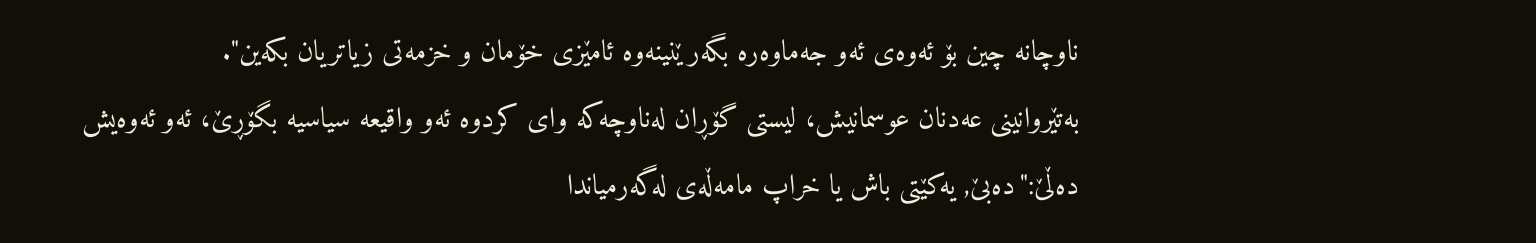ناوچانه‌ چین بۆ ئه‌وه‌ی ئه‌و جه‌ماوه‌ره‌ بگه‌رێنینه‌وه‌ ئامێزی خۆمان و خزمه‌تی زیاتریان بكه‌ین".
به‌تێروانینی عه‌دنان عوسمانیش، لیستی گۆڕان له‌ناوچه‌كه‌ وای كردوه‌ ئه‌و واقیعه‌ سیاسیه‌ بگۆڕێ، ئه‌و ئه‌وه‌یش ده‌ڵێ:"ده‌بێ, یه‌كێتی باش یا خراپ مامه‌ڵه‌ی له‌گه‌رمیاندا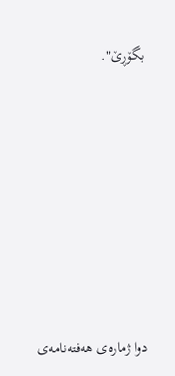بگۆڕێ".







دوا ژماره‌ى هه‌فته‌نامه‌ى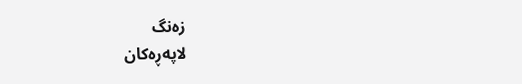زه‌نگ
لاپه‌ڕه‌كان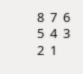8  7  6  5  4  3  2  1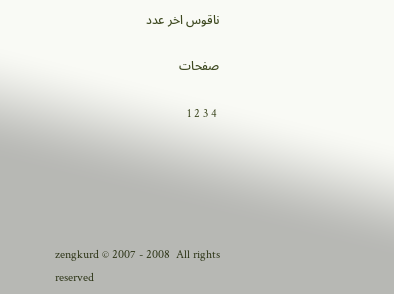ناقوس اخر عدد

صفحات

 4 3 2 1





zengkurd © 2007 - 2008  All rights reserved